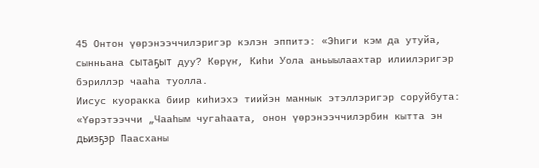45 Онтон үөрэнээччилэригэр кэлэн эппитэ: «Эһиги кэм да утуйа, сынньана сытаҕыт дуу? Көрүҥ, Киһи Уола аньыылаахтар илиилэригэр бэриллэр чааһа туолла.
Иисус куоракка биир киһиэхэ тиийэн маннык этэллэригэр соруйбута: «Үөрэтээччи „Чааһым чугаһаата, онон үөрэнээччилэрбин кытта эн дьиэҕэр Паасханы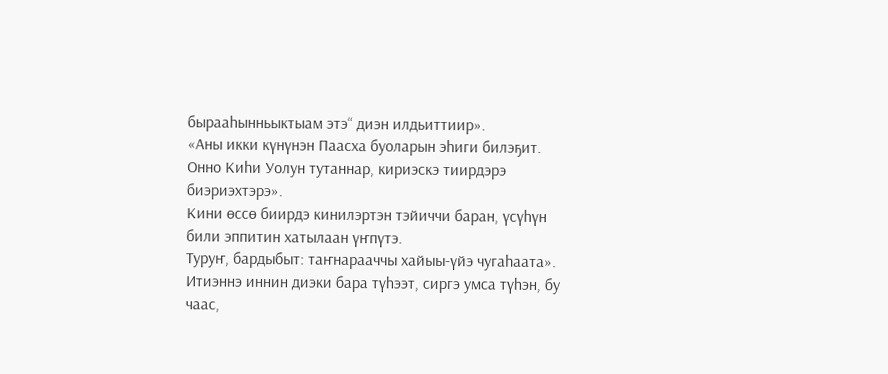бырааһынньыктыам этэ“ диэн илдьиттиир».
«Аны икки күнүнэн Паасха буоларын эһиги билэҕит. Онно Киһи Уолун тутаннар, кириэскэ тиирдэрэ биэриэхтэрэ».
Кини өссө биирдэ кинилэртэн тэйиччи баран, үсүһүн били эппитин хатылаан үҥпүтэ.
Туруҥ, бардыбыт: таҥнарааччы хайыы-үйэ чугаһаата».
Итиэннэ иннин диэки бара түһээт, сиргэ умса түһэн, бу чаас,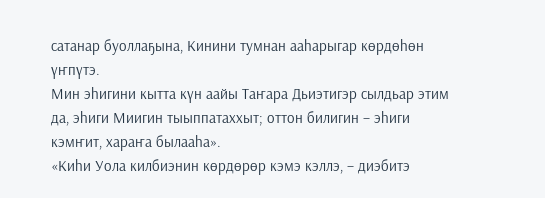сатанар буоллаҕына, Кинини тумнан ааһарыгар көрдөһөн үҥпүтэ.
Мин эһигини кытта күн аайы Таҥара Дьиэтигэр сылдьар этим да, эһиги Миигин тыыппатаххыт; оттон билигин – эһиги кэмҥит, хараҥа былааһа».
«Киһи Уола килбиэнин көрдөрөр кэмэ кэллэ, – диэбитэ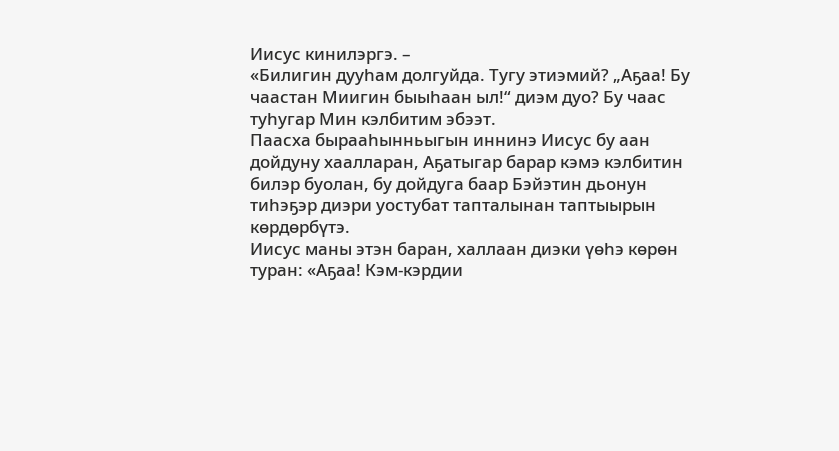Иисус кинилэргэ. –
«Билигин дууһам долгуйда. Тугу этиэмий? „Аҕаа! Бу чаастан Миигин быыһаан ыл!“ диэм дуо? Бу чаас туһугар Мин кэлбитим эбээт.
Паасха бырааһынньыгын иннинэ Иисус бу аан дойдуну хаалларан, Аҕатыгар барар кэмэ кэлбитин билэр буолан, бу дойдуга баар Бэйэтин дьонун тиһэҕэр диэри уостубат тапталынан таптыырын көрдөрбүтэ.
Иисус маны этэн баран, халлаан диэки үөһэ көрөн туран: «Аҕаа! Кэм-кэрдии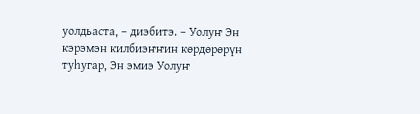уолдьаста, – диэбитэ. – Уолуҥ Эн кэрэмэн килбиэҥҥин көрдөрөрүн туһугар, Эн эмиэ Уолуҥ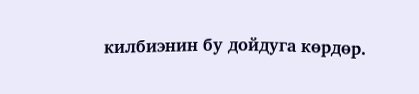килбиэнин бу дойдуга көрдөр.